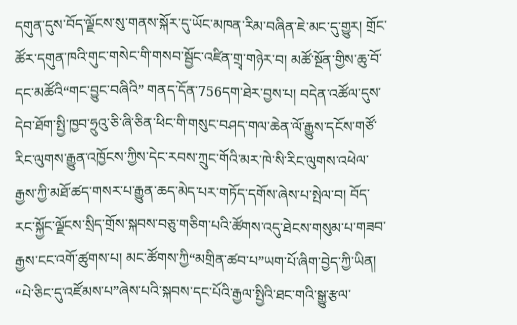དགུན་དུས་བོད་ལྗོངས་སུ་གནས་སྐོར་དུ་ཡོང་མཁན་རིམ་བཞིན་ཇེ་མང་དུ་གྱུར། གྲོང་ཚོར་དགུན་ཁའི་གུང་གསེང་གི་གསབ་སྦྱོང་འཛིན་གྲྭ་གཉེར་བ། མཚོ་སྔོན་གྱིས་ཆུ་བོ་དང་མཚོའི“གང་བྱུང་བཞིའི” གནད་དོན་756དག་ཐེར་བྱས་པ། བདེན་འཚོལ་དུས་དེབ་ཐོག་སྤྱི་ཁྱབ་ཧྲུའུ་ཅི་ཞི་ཅིན་ཕིང་གི་གསུང་བཤད་གལ་ཆེན་ལོ་རྒྱུས་དངོས་གཙོ་རིང་ལུགས་རྒྱུན་འཁྱོངས་ཀྱིས་དེང་རབས་ཀྲུང་གོའི་མར་ཁེ་སི་རིང་ལུགས་འཕེལ་རྒྱས་ཀྱི་མཐོ་ཚད་གསར་པ་རྒྱུན་ཆད་མེད་པར་གཏོད་དགོས་ཞེས་པ་སྤེལ་བ། བོད་རང་སྐྱོང་ལྗོངས་སྲིད་གྲོས་སྐབས་བཅུ་གཅིག་པའི་ཚོགས་འདུ་ཐེངས་གསུམ་པ་གཟབ་རྒྱས་ངང་འགོ་ཚུགས་པ། མང་ཚོགས་ཀྱི“མགྲིན་ཚབ་པ”ཡག་པོ་ཞིག་བྱེད་ཀྱི་ཡིན། “པེ་ཅིང་དུ་འཛོམས་པ”ཞེས་པའི་སྐབས་དང་པོའི་རྒྱལ་སྤྱིའི་ཐང་གའི་སྒྱུ་རྩལ་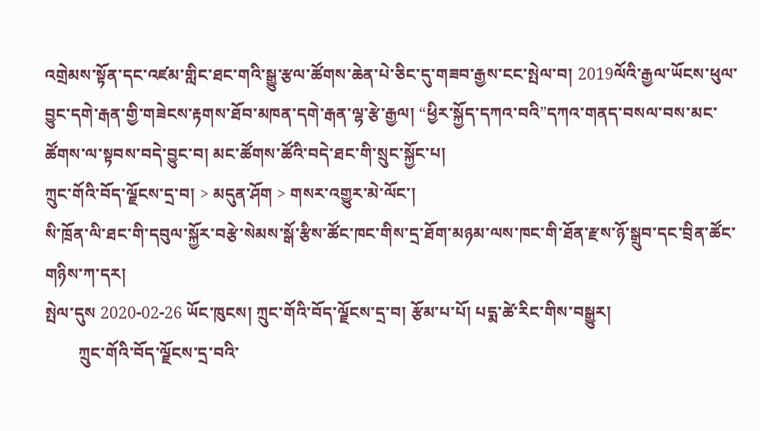འགྲེམས་སྟོན་དང་འཛམ་གླིང་ཐང་གའི་སྒྱུ་རྩལ་ཚོགས་ཆེན་པེ་ཅིང་དུ་གཟབ་རྒྱས་ངང་སྤེལ་བ། 2019ལོའི་རྒྱལ་ཡོངས་ཕུལ་བྱུང་དགེ་རྒན་གྱི་གཟེངས་རྟགས་ཐོབ་མཁན་དགེ་རྒན་ལྷ་རྩེ་རྒྱལ། “ཕྱིར་སྐྱོད་དཀའ་བའི”དཀའ་གནད་བསལ་བས་མང་ཚོགས་ལ་སྟབས་བདེ་བྱུང་བ། མང་ཚོགས་ཚོའི་བདེ་ཐང་གི་སྲུང་སྐྱོང་པ།
ཀྲུང་གོའི་བོད་ལྗོངས་དྲ་བ། > མདུན་ཤོག > གསར་འགྱུར་མེ་ལོང་།
སི་ཁྲོན་ལི་ཐང་གི་དབུལ་སྐྱོར་བརྩེ་སེམས་སྒོ་རྩིས་ཚོང་ཁང་གིས་དྲ་ཐོག་མཉམ་ལས་ཁང་གི་ཐོན་རྫས་ཉོ་སྒྲུབ་དང་བྲིན་ཚོང་གཉིས་ཀ་དར།
སྤེལ་དུས 2020-02-26 ཡོང་ཁུངས། ཀྲུང་གོའི་བོད་ལྗོངས་དྲ་བ། རྩོམ་པ་པོ། པདྨ་ཚེ་རིང་གིས་བསྒྱུར།
        ཀྲུང་གོའི་བོད་ལྗོངས་དྲ་བའི་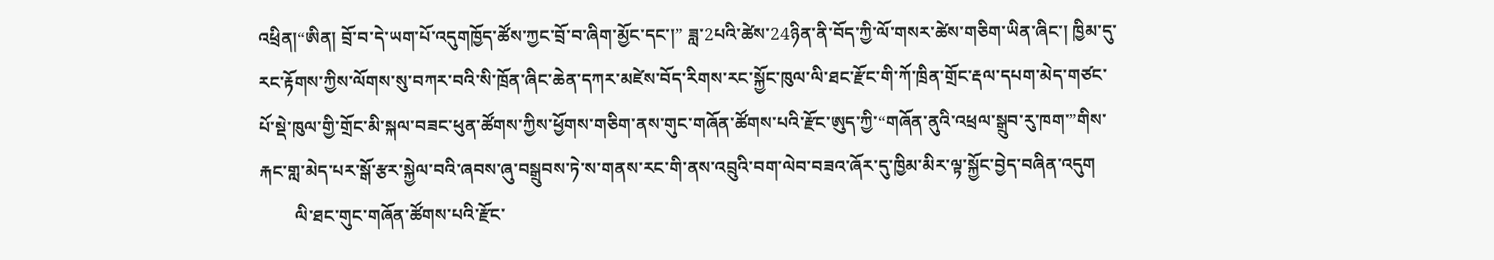འཕྲིན།“ཨིན། བྲོ་བ་དེ་ཡག་པོ་འདུགཁྱོད་ཚོས་ཀྱང་བྲོ་བ་ཞིག་མྱོང་དང་།” ཟླ་2པའི་ཚེས་24ཉིན་ནི་བོད་ཀྱི་ལོ་གསར་ཚེས་གཅིག་ཡིན་ཞིང་། ཁྱིམ་དུ་རང་རྟོགས་ཀྱིས་ལོགས་སུ་བཀར་བའི་སི་ཁྲོན་ཞིང་ཆེན་དཀར་མཛེས་བོད་རིགས་རང་སྐྱོང་ཁུལ་ལི་ཐང་རྫོང་གི་ཀོ་ཁྲིན་གྲོང་རྡལ་དཔག་མེད་གཙང་པོ་སྡེ་ཁུལ་གྱི་གྲོང་མི་སྐལ་བཟང་ཕུན་ཚོགས་ཀྱིས་ཕྱོགས་གཅིག་ནས་གུང་གཞོན་ཚོགས་པའི་རྫོང་ཨུད་ཀྱི་“གཞོན་ནུའི་འཕྲལ་སྒྲུབ་རུ་ཁག་”གིས་རྐང་གླ་མེད་པར་སྒོ་རྩར་སྐྱེལ་བའི་ཞབས་ཞུ་བསྒྲུབས་ཏེ་ས་གནས་རང་གི་ནས་འབྲུའི་བག་ལེབ་བཟའ་ཞོར་དུ་ཁྱིམ་མིར་ལྟ་སྐྱོང་བྱེད་བཞིན་འདུག
        ལི་ཐང་གུང་གཞོན་ཚོགས་པའི་རྫོང་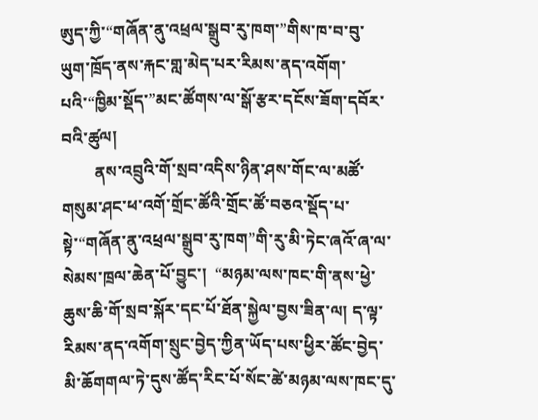ཨུད་ཀྱི་“གཞོན་ནུ་འཕྲལ་སྒྲུབ་རུ་ཁག་”གིས་ཁ་བ་བུ་ཡུག་ཁྲོད་ནས་རྐང་གླ་མེད་པར་རིམས་ནད་འགོག་པའི་“ཁྱིམ་སྡོད་”མང་ཚོགས་ལ་སྒོ་རྩར་དངོས་ཟོག་དབོར་བའི་ཚུལ།
        ནས་འབྲུའི་གོ་སྲབ་འདིས་ཉིན་ཤས་གོང་ལ་མཚོ་གསུམ་ཤང་ཕ་འགོ་གྲོང་ཚོའི་གྲོང་ཚོ་བཅའ་སྡོད་པ་སྟེ་“གཞོན་ནུ་འཕྲལ་སྒྲུབ་རུ་ཁག”གི་རུ་མི་ཏེང་ཞའོ་ཞ་ལ་སེམས་ཁྲལ་ཆེན་པོ་བྱུང་།  “མཉམ་ལས་ཁང་གི་ནས་ཕྱེ་ཆུས་ཆི་གོ་སྲབ་སྐོར་དང་པོ་ཐོན་སྐྱེལ་བྱས་ཟིན་ལ། ད་ལྟ་རིམས་ནད་འགོག་སྲུང་བྱེད་ཀྱིན་ཡོད་པས་ཕྱིར་ཚོང་བྱེད་མི་ཆོགགལ་ཏེ་དུས་ཚོད་རིང་པོ་སོང་ཚེ་མཉམ་ལས་ཁང་དུ་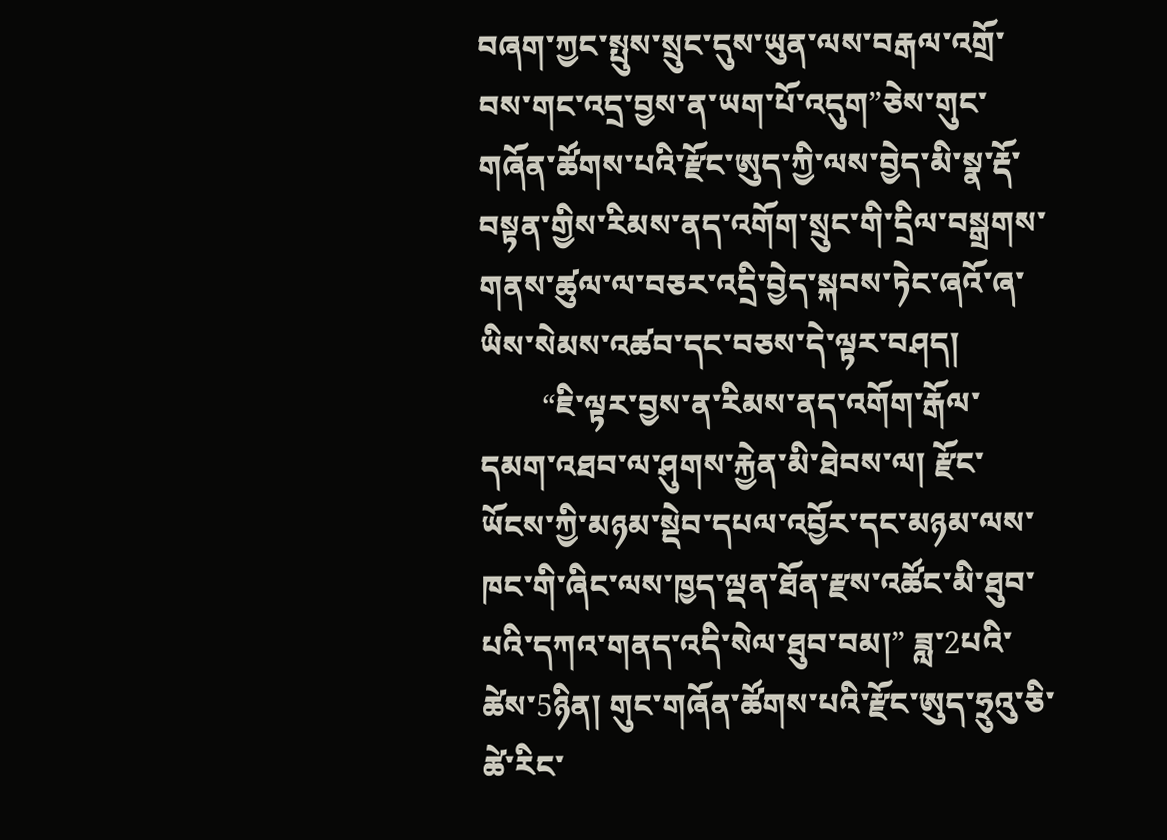བཞག་ཀྱང་སྤུས་སྲུང་དུས་ཡུན་ལས་བརྒལ་འགྲོ་བས་གང་འདྲ་བྱས་ན་ཡག་པོ་འདུག”ཅེས་གུང་གཞོན་ཚོགས་པའི་རྫོང་ཨུད་ཀྱི་ལས་བྱེད་མི་སྣ་རྡོ་བསྟན་གྱིས་རིམས་ནད་འགོག་སྲུང་གི་དྲིལ་བསྒྲགས་གནས་ཚུལ་ལ་བཅར་འདྲི་བྱེད་སྐབས་ཏེང་ཞའོ་ཞ་ཡིས་སེམས་འཚབ་དང་བཅས་དེ་ལྟར་བཤད།
        “ཇི་ལྟར་བྱས་ན་རིམས་ནད་འགོག་རྒོལ་དམག་འཐབ་ལ་ཤུགས་རྐྱེན་མི་ཐེབས་ལ། རྫོང་ཡོངས་ཀྱི་མཉམ་སྡེབ་དཔལ་འབྱོར་དང་མཉམ་ལས་ཁང་གི་ཞིང་ལས་ཁྱད་ལྡན་ཐོན་རྫས་འཚོང་མི་ཐུབ་པའི་དཀའ་གནད་འདི་སེལ་ཐུབ་བམ།” ཟླ་2པའི་ཚེས་5ཉིན། གུང་གཞོན་ཚོགས་པའི་རྫོང་ཨུད་ཧྲུའུ་ཅི་ཚེ་རིང་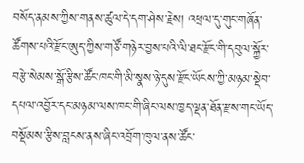བསོད་ནམས་ཀྱིས་གནས་ཚུལ་དེ་དག་ཤེས་རྗེས། འཕྲལ་དུ་གུང་གཞོན་ཚོགས་པའི་རྫོང་ཨུད་ཀྱིས་གཙོ་གཉེར་བྱས་པའི་ལི་ཐང་རྫོང་གི་དབུལ་སྐྱོར་བརྩེ་སེམས་སྒོ་རྩིས་ཚོང་ཁང་གི་མི་སྣས་ཉེ་དུས་རྫོང་ཡོངས་ཀྱི་མཉམ་སྡེབ་དཔལ་འབྱོར་དང་མཉམ་ལས་ཁང་གི་ཞིང་ལས་ཁྱད་ལྡན་ཐོན་རྫས་གང་ཡོད་བསྡོམས་རྩིས་བླངས་ནས་ཞིང་འབྲོག་ཁུལ་ནས་ཚོང་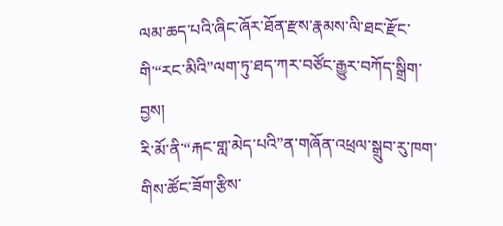ལམ་ཆད་པའི་ཞིང་ཞོར་ཐོན་རྫས་རྣམས་ལི་ཐང་རྫོང་གི་“རང་མིའི”ལག་ཏུ་ཐད་ཀར་བཙོང་རྒྱུར་བཀོད་སྒྲིག་བྱས།
རི་མོ་ནི་“རྐང་གླ་མེད་པའི”ན་གཞོན་འཕྲལ་སྒྲུབ་རུ་ཁག་གིས་ཚོང་ཟོག་རྩིས་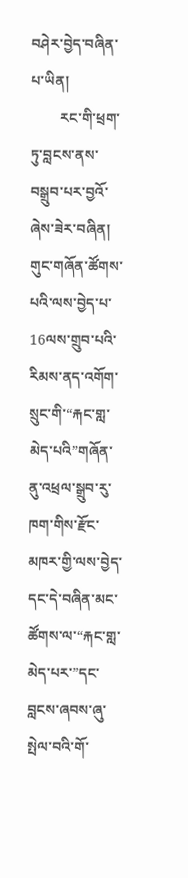བཤེར་བྱེད་བཞིན་པ་ཡིན།
        རང་གི་ཕྲག་ཏུ་བླངས་ནས་བསྒྲུབ་པར་བྱའོ་ཞེས་ཟེར་བཞིན། གུང་གཞོན་ཚོགས་པའི་ལས་བྱེད་པ་16ལས་གྲུབ་པའི་རིམས་ནད་འགོག་སྲུང་གི་“རྐང་གླ་མེད་པའི”གཞོན་ནུ་འཕྲལ་སྒྲུབ་རུ་ཁག་གིས་རྫོང་མཁར་གྱི་ལས་བྱེད་དང་དེ་བཞིན་མང་ཚོགས་ལ་“རྐང་གླ་མེད་པར་”དང་བླངས་ཞབས་ཞུ་སྤེལ་བའི་གོ་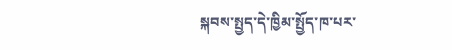སྐབས་སྤྱད་དེ་ཁྱིམ་སྤྱོད་ཁ་པར་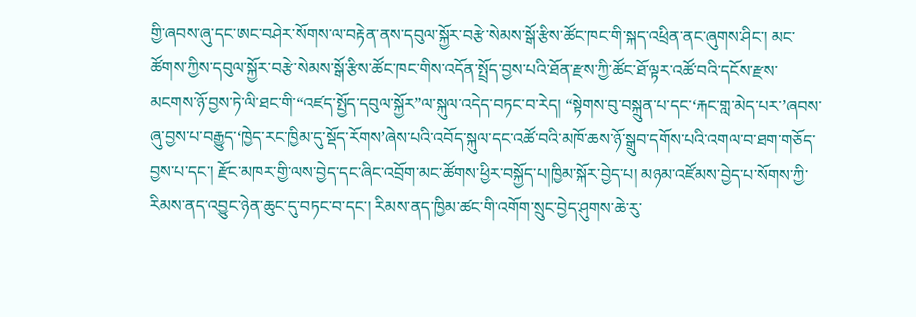གྱི་ཞབས་ཞུ་དང་ཨང་བཤེར་སོགས་ལ་བརྟེན་ནས་དབུལ་སྐྱོར་བརྩེ་སེམས་སྒོ་རྩིས་ཚོང་ཁང་གི་སྐད་འཕྲིན་ནང་ཞུགས་ཤིང་། མང་ཚོགས་ཀྱིས་དབུལ་སྐྱོར་བརྩེ་སེམས་སྒོ་རྩིས་ཚོང་ཁང་གིས་འདོན་སྤྲོད་བྱས་པའི་ཐོན་རྫས་ཀྱི་ཚོང་ཐོ་ལྟར་འཚོ་བའི་དངོས་རྫས་མངགས་ཉོ་བྱས་ཏེ་ལི་ཐང་གི་“འཛད་སྤྱོད་དབུལ་སྐྱོར”ལ་སྐུལ་འདེད་བཏང་བ་རེད། “སྟེགས་བུ་བསྐྲུན་པ་དང་‘རྐང་གླ་མེད་པར་’ཞབས་ཞུ་བྱས་པ་བརྒྱུད་‘ཁྱེད་རང་ཁྱིམ་དུ་སྡོད་རོགས’ཞེས་པའི་འབོད་སྐུལ་དང་འཚོ་བའི་མཁོ་ཆས་ཉོ་སྒྲུབ་དགོས་པའི་འགལ་བ་ཐག་གཅོད་བྱས་པ་དང་། རྫོང་མཁར་གྱི་ལས་བྱེད་དང་ཞིང་འབྲོག་མང་ཚོགས་ཕྱིར་བསྐྱོད་པ།ཁྱིམ་སྐོར་བྱེད་པ། མཉམ་འཛོམས་བྱེད་པ་སོགས་ཀྱི་རིམས་ནད་འབྱུང་ཉེན་ཆུང་དུ་བཏང་བ་དང་། རིམས་ནད་ཁྱིམ་ཚང་གི་འགོག་སྲུང་བྱེད་ཤུགས་ཆེ་རུ་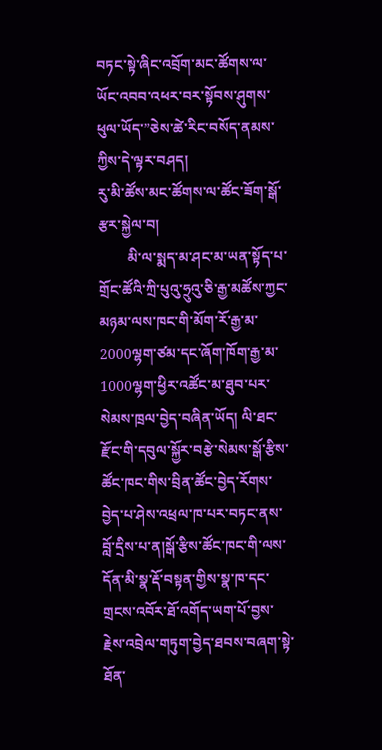བཏང་སྟེ་ཞིང་འབྲོག་མང་ཚོགས་ལ་ཡོང་འབབ་འཕར་བར་སྟོབས་ཤུགས་ཕུལ་ཡོད་”ཅེས་ཚེ་རིང་བསོད་ནམས་ཀྱིས་དེ་ལྟར་བཤད།
རུ་མི་ཚོས་མང་ཚོགས་ལ་ཚོང་ཟོག་སྒོ་རྩར་སྐྱེལ་བ།
        མི་ལ་སྨད་མ་ཤང་མ་ཡན་སྟོད་པ་གྲོང་ཚོའི་ཀྲི་པུའུ་ཧྲུའུ་ཅི་རྒྱ་མཚོས་ཀྱང་མཉམ་ལས་ཁང་གི་མོག་རོ་རྒྱ་མ་2000ལྷག་ཙམ་དང་ཞོག་ཁོག་རྒྱ་མ་1000ལྷག་ཕྱིར་འཚོང་མ་ཐུབ་པར་སེམས་ཁྲལ་བྱེད་བཞིན་ཡོད། ལི་ཐང་རྫོང་གི་དབུལ་སྐྱོར་བརྩེ་སེམས་སྒོ་རྩིས་ཚོང་ཁང་གིས་བྲིན་ཚོང་བྱེད་རོགས་བྱེད་པ་ཤེས་འཕྲལ་ཁ་པར་བཏང་ནས་བློ་དྲིས་པ་ན།སྒོ་རྩིས་ཚོང་ཁང་གི་ལས་དོན་མི་སྣ་རྡོ་བསྟན་གྱིས་སྣ་ཁ་དང་གྲངས་འབོར་ཐོ་འགོད་ཡག་པོ་བྱས་རྗེས་འབྲེལ་གཏུག་བྱེད་ཐབས་བཞག་སྟེ་ཐོན་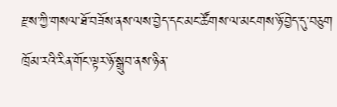རྫས་ཀྱི་གསལ་ཐོ་བཟོས་ནས་ལས་བྱེད་དང་མང་ཚོགས་ལ་མངགས་ཉོ་བྱེད་དུ་བཅུག  ཁྲོམ་རའི་རིན་གོང་ལྟར་ཉོ་སྒྲུབ་ནས་ཉིན་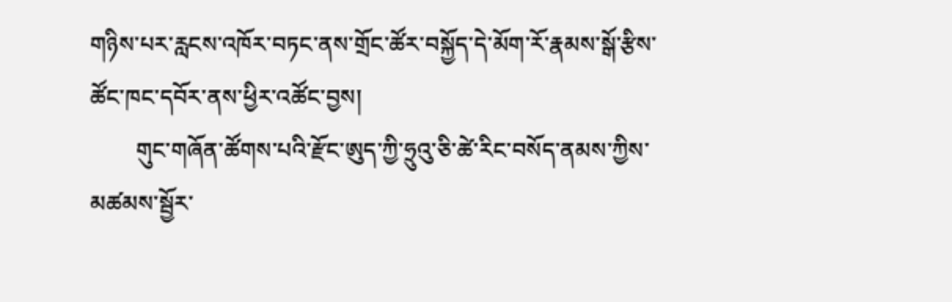གཉིས་པར་རླངས་འཁོར་བཏང་ནས་གྲོང་ཚོར་བསྐྱོད་དེ་མོག་རོ་རྣམས་སྒོ་རྩིས་ཚོང་ཁང་དབོར་ནས་ཕྱིར་འཚོང་བྱས།
        གུང་གཞོན་ཚོགས་པའི་རྫོང་ཨུད་ཀྱི་ཧྲུའུ་ཅི་ཚེ་རིང་བསོད་ནམས་ཀྱིས་མཚམས་སྦྱོར་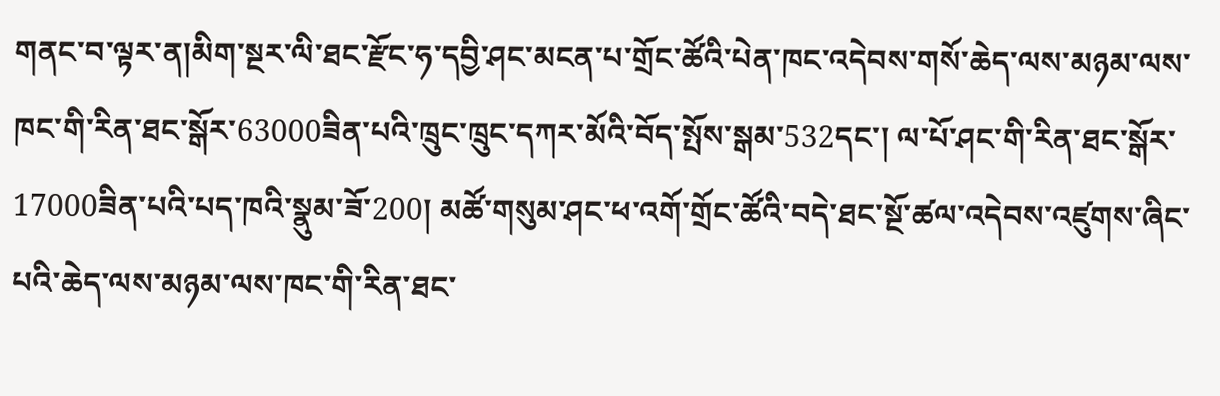གནང་བ་ལྟར་ན།མིག་སྔར་ལི་ཐང་རྫོང་ཧ་དབྱི་ཤང་མངན་པ་གྲོང་ཚོའི་པེན་ཁང་འདེབས་གསོ་ཆེད་ལས་མཉམ་ལས་ཁང་གི་རིན་ཐང་སྒོར་63000ཟིན་པའི་ཁྲུང་ཁྲུང་དཀར་མོའི་བོད་སྤོས་སྒམ་532དང་། ལ་པོ་ཤང་གི་རིན་ཐང་སྒོར་17000ཟིན་པའི་པད་ཁའི་སྣུམ་ཟོ་200། མཚོ་གསུམ་ཤང་ཕ་འགོ་གྲོང་ཚོའི་བདེ་ཐང་སྔོ་ཚལ་འདེབས་འཛུགས་ཞིང་པའི་ཆེད་ལས་མཉམ་ལས་ཁང་གི་རིན་ཐང་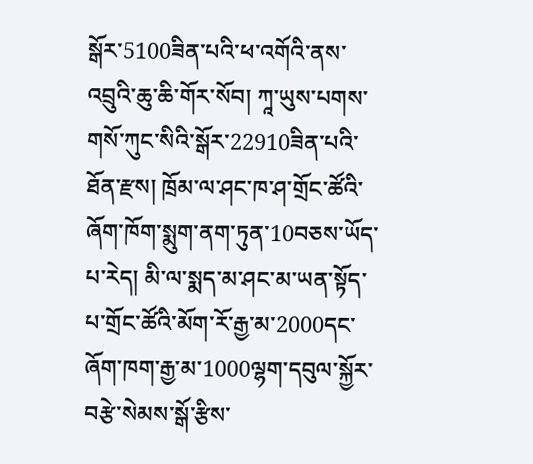སྒོར་5100ཟིན་པའི་ཕ་འགོའི་ནས་འབྲུའི་ཆུ་ཆི་གོར་སོབ། ཀཱ་ཡུས་པགས་གསོ་ཀུང་སིའི་སྒོར་22910ཟིན་པའི་ཐོན་རྫས། ཁྲོམ་ལ་ཤང་ཁ་ཤ་གྲོང་ཚོའི་ཞོག་ཁོག་སྨུག་ནག་ཏུན་10བཅས་ཡོད་པ་རེད། མི་ལ་སྨད་མ་ཤང་མ་ཡན་སྟོད་པ་གྲོང་ཚོའི་མོག་རོ་རྒྱ་མ་2000དང་ཞོག་ཁག་རྒྱ་མ་1000ལྷག་དབུལ་སྐྱོར་བརྩེ་སེམས་སྒོ་རྩིས་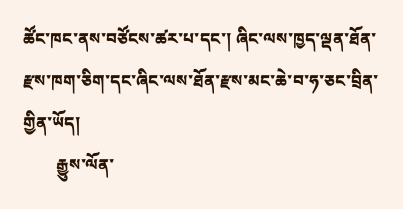ཚོང་ཁང་ནས་བཙོངས་ཚར་པ་དང་། ཞིང་ལས་ཁྱད་ལྡན་ཐོན་རྫས་ཁག་ཅིག་དང་ཞིང་ལས་ཐོན་རྫས་མང་ཆེ་བ་ཧ་ཅང་བྲིན་གྱིན་ཡོད།
        རྒྱུས་ལོན་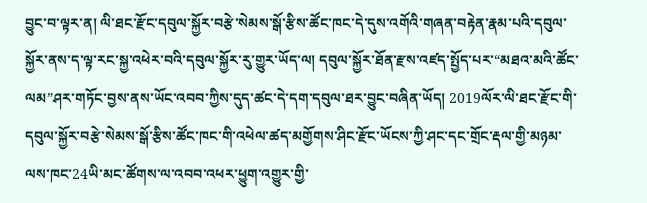བྱུང་བ་ལྟར་ན། ལི་ཐང་རྫོང་དབུལ་སྐྱོར་བརྩེ་སེམས་སྒོ་རྩིས་ཚོང་ཁང་དེ་དུས་འགོའི་གཞན་བརྟེན་རྣམ་པའི་དབུལ་སྐྱོར་ནས་ད་ལྟ་རང་སྐྱ་འཕེར་བའི་དབུལ་སྐྱོར་རུ་གྱུར་ཡོད་ལ། དབུལ་སྐྱོར་ཐོན་རྫས་འཛད་སྤྱོད་པར་“མཐའ་མའི་ཚོང་ལམ”ཤར་གཏོང་བྱས་ནས་ཡོང་འབབ་ཀྱིས་དུད་ཚང་དེ་དག་དབུལ་ཐར་བྱུང་བཞིན་ཡོད། 2019ལོར་ལི་ཐང་རྫོང་གི་དབུལ་སྐྱོར་བརྩེ་སེམས་སྒོ་རྩིས་ཚོང་ཁང་གི་འཕེལ་ཚད་མགྱོགས་ཤིང་རྫོང་ཡོངས་ཀྱི་ཤང་དང་གྲོང་རྡལ་གྱི་མཉམ་ལས་ཁང་24ཡི་མང་ཚོགས་ལ་འབབ་འཕར་ཕྱུག་འགྱུར་གྱི་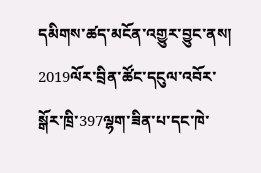དམིགས་ཚད་མངོན་འགྱུར་བྱུང་ནས། 2019ལོར་བྲིན་ཚོང་དངུལ་འབོར་སྒོར་ཁྲི་397ལྷག་ཟིན་པ་དང་ཁེ་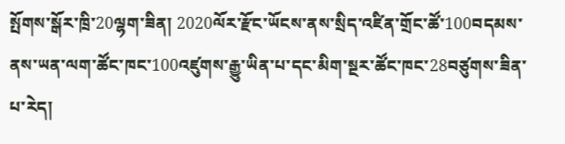སྤོགས་སྒོར་ཁྲི་20ལྷག་ཟིན། 2020ལོར་རྫོང་ཡོངས་ནས་སྲིད་འཛིན་གྲོང་ཚོ་100བདམས་ནས་ཡན་ལག་ཚོང་ཁང་100འཛུགས་རྒྱུ་ཡིན་པ་དང་མིག་སྔར་ཚོང་ཁང་28བཙུགས་ཟིན་པ་རེད།